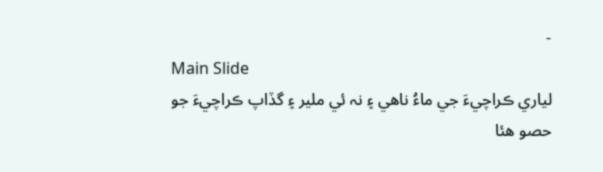-
Main Slide
لياري ڪراچيءَ جي ماءُ ناھي ۽ نہ ئي ملير ۽ گڏاپ ڪراچيءَ جو حصو ھئا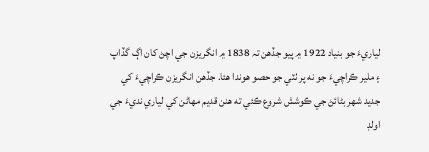لياريءَ جو بنياد 1922 ۾ پيو جڏھن تہ 1838 ۾ انگريزن جي اچڻ کان اڳ گڏاپ ۽ ملير ڪراچيءَ جو نه پر ٺٽي جو حصو هوندا هئا. جڏهن انگريزن ڪراچيءَ کي جديد شهر بڻائڻ جي ڪوشش شروع ڪئي ته ھنن قديم مهاڻن کي لياري نديءَ جي اولڊ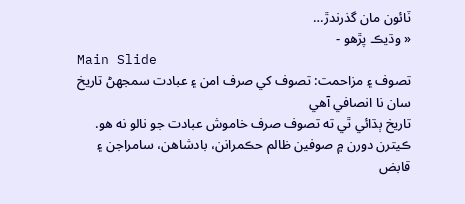ٽائون مان گذرندڙ…
« وڌيڪ پڙھو -
Main Slide
تصوف ۽ مزاحمت: تصوف کي صرف امن ۽ عبادت سمجهڻ تاريخ سان نا انصافي آهي
تاريخ ٻڌائي ٿي ته تصوف صرف خاموش عبادت جو نالو نه هو. ڪيترن دورن ۾ صوفين ظالم حڪمرانن، بادشاهن، سامراجن ۽ قابض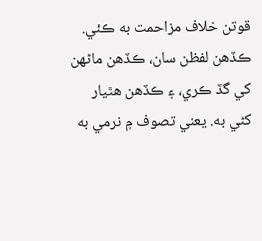قوتن خلاف مزاحمت به ڪئي. ڪڏهن لفظن سان، ڪڏهن ماڻهن کي گڏ ڪري، ۽ ڪڏهن هٿيار کڻي به. يعني تصوف ۾ نرمي به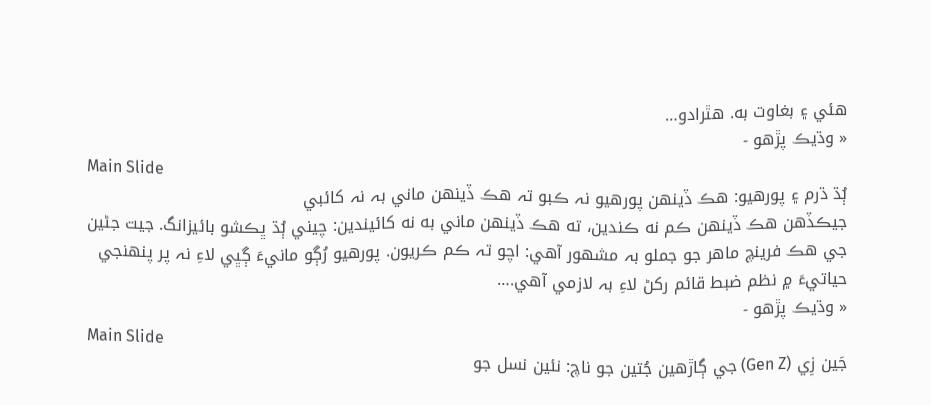هئي ۽ بغاوت به. ھٿرادو…
« وڌيڪ پڙھو -
Main Slide
ٻُڌ ڌرم ۽ پورھيو: ھڪ ڏينھن پورھيو نہ ڪبو تہ ھڪ ڏينھن ماني بہ نہ کائبي
جيڪڏهن هڪ ڏينهن ڪم نه ڪندين، ته هڪ ڏينهن ماني به نه کائيندين: چيني ٻُڌ ڀڪشو بائيزانگ. جيت جڻين جي ھڪ فرينچ ماھر جو جملو بہ مشھور آھي: اچو تہ ڪم ڪريون. پورھيو رُڳو مانيءَ ڳڀي لاءِ نہ پر پنھنجي حياتيءَ ۾ نظم ضبط قائم رکڻ لاءِ بہ لازمي آھي.…
« وڌيڪ پڙھو -
Main Slide
جَين زِي (Gen Z) جي ڳاڙهين جُتين جو ناچ: نئين نسل جو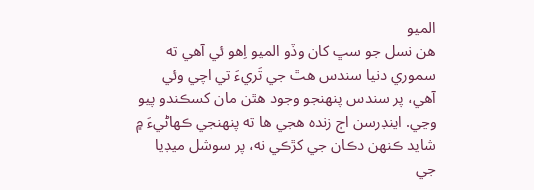الميو
هن نسل جو سڀ کان وڏو الميو اِھو ئي آهي ته سموري دنيا سندس ھٿ جي تَريءَ تي اچي وئي آهي، پر سندس پنهنجو وجود هٿن مان کسڪندو پيو وڃي. اينڊرسن اڄ زنده هجي ها ته پنھنجي ڪھاڻيءَ ۾ شايد ڪنهن دڪان جي کڙڪي نه، پر سوشل ميڊيا جي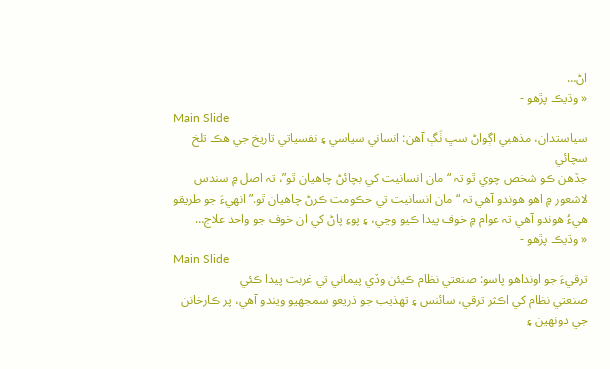اڻ…
« وڌيڪ پڙھو -
Main Slide
سياستدان، مذھبي اڳواڻ سڀ ٺَڳ آھن: انساني سياسي ۽ نفسياتي تاريخ جي ھڪ تلخ سچائي
جڏھن ڪو شخص چوي ٿو تہ “مان انسانيت کي بچائڻ چاھيان ٿو”، تہ اصل ۾ سندس لاشعور ۾ اھو ھوندو آھي تہ “مان انسانيت تي حڪومت ڪرڻ چاھيان ٿو.”انھيءَ جو طريقو ھيءُ ھوندو آھي تہ عوام ۾ خوف پيدا ڪيو وڃي، ۽ پوءِ پاڻ کي ان خوف جو واحد علاج…
« وڌيڪ پڙھو -
Main Slide
ترقيءَ جو اونداهو پاسو: صنعتي نظام ڪيئن وڏي پيماني تي غربت پيدا ڪئي
صنعتي نظام کي اڪثر ترقي، سائنس ۽ تهذيب جو ذريعو سمجهيو ويندو آهي، پر ڪارخانن جي دونهين ۽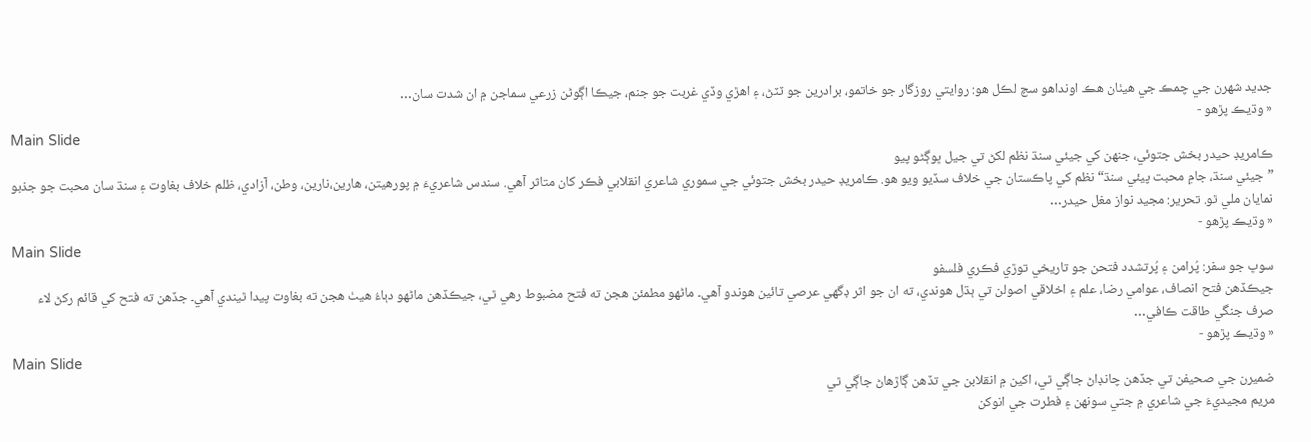جديد شهرن جي چمڪ جي هيٺان هڪ اونداهو سچ لڪل هو: روايتي روزگار جو خاتمو، برادرين جو ٽٽڻ، ۽ اهڙي وڏي غربت جو جنم، جيڪا اڳوڻن زرعي سماجن ۾ ان شدت سان…
« وڌيڪ پڙھو -
Main Slide
ڪامريڊ حيدر بخش جتوئي، جنھن کي جيئي سنڌ نظم لکڻ تي جيل ڀوڳڻو پيو
”جيئي سنڌ، جامِ محبت پيئي سنڌ“ نظم کي پاڪستان جي خلاف سڏيو ويو ھو. ڪامريڊ حيدر بخش جتوئي جي سموري شاعري انقلابي فڪر کان متاثر آهي. سندس شاعريءَ ۾ پورهيتن، هارين،نارين، وطن، آزادي، ظلم خلاف بغاوت ۽ سنڌ سان محبت جو جذبو نمايان ملي ٿو. تحرير: مجيد نواز مغل حيدر…
« وڌيڪ پڙھو -
Main Slide
سوڀ جو سفر: پُرامن ۽ پُرتشدد فتحن جو تاريخي توڙي فڪري فلسفو
جيڪڏهن فتح انصاف، عوامي رضا، علم ۽ اخلاقي اصولن تي ٻڌل هوندي، ته ان جو اثر ڊگهي عرصي تائين هوندو آهي۔ ماڻهو مطمئن هجن ته فتح مضبوط رهي ٿي، جيڪڏهن ماڻهو دٻاءُ هيٺ هجن ته بغاوت پيدا ٿيندي آهي۔ جڏهن ته فتح کي قائم رکڻ لاء صرف جنگي طاقت ڪافي…
« وڌيڪ پڙھو -
Main Slide
ضميرن جي صحيفن تي جڏهن چانڊاڻ جاڳي ٿي، اکين ۾ انقلابن جي تڏهن ڳاڙهاڻ جاڳي ٿي
مريم مجيديءَ جي شاعري ۾ جتي سونھن ۽ فطرت جي انوکن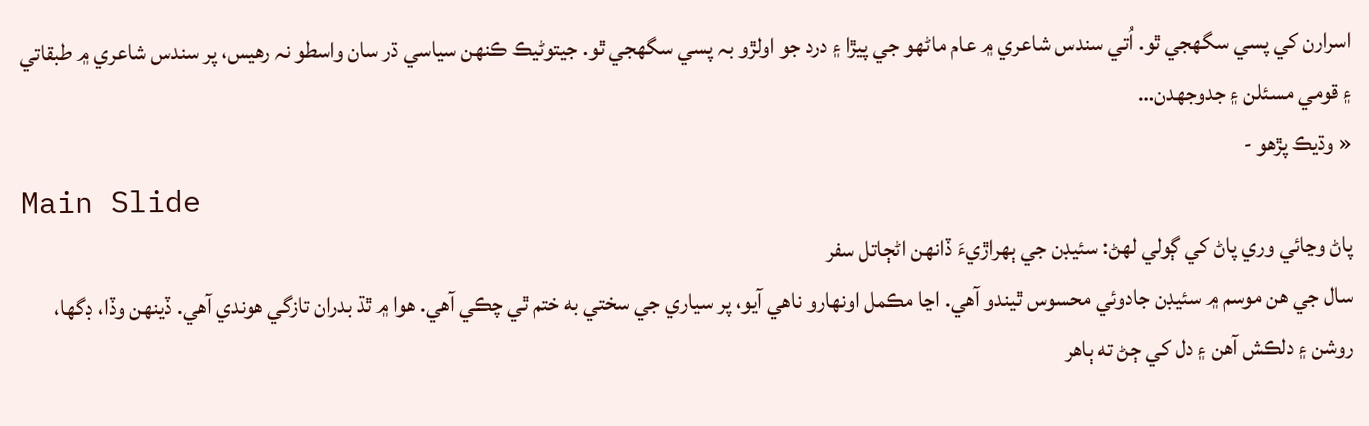اسرارن کي پسي سگهجي ٿو. اُتي سندس شاعري ۾ عام ماڻهو جي پيڙا ۽ درد جو اولڙو بہ پسي سگهجي ٿو. جيتوڻيڪ ڪنھن سياسي ڌر سان واسطو نہ رهيس، پر سندس شاعري ۾ طبقاتي ۽ قومي مسئلن ۽ جدوجھدن…
« وڌيڪ پڙھو -
Main Slide
پاڻ وڃائي وري پاڻ کي ڳولي لهڻ: سئيڊن جي ٻهراڙيءَ ڏانهن اڻڄاتل سفر
سال جي هن موسم ۾ سئيڊن جادوئي محسوس ٿيندو آهي. اڃا مڪمل اونهارو ناهي آيو، پر سياري جي سختي به ختم ٿي چڪي آهي. هوا ۾ ٿڌ بدران تازگي هوندي آهي. ڏينهن وڏا، ڊگها، روشن ۽ دلڪش آهن ۽ دل کي ڄڻ ته ٻاهر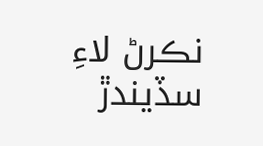نڪرڻ لاءِ سڏيندڙ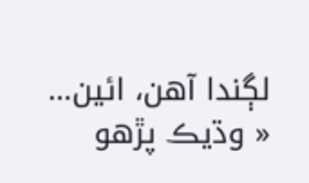لڳندا آهن، ائين…
« وڌيڪ پڙھو